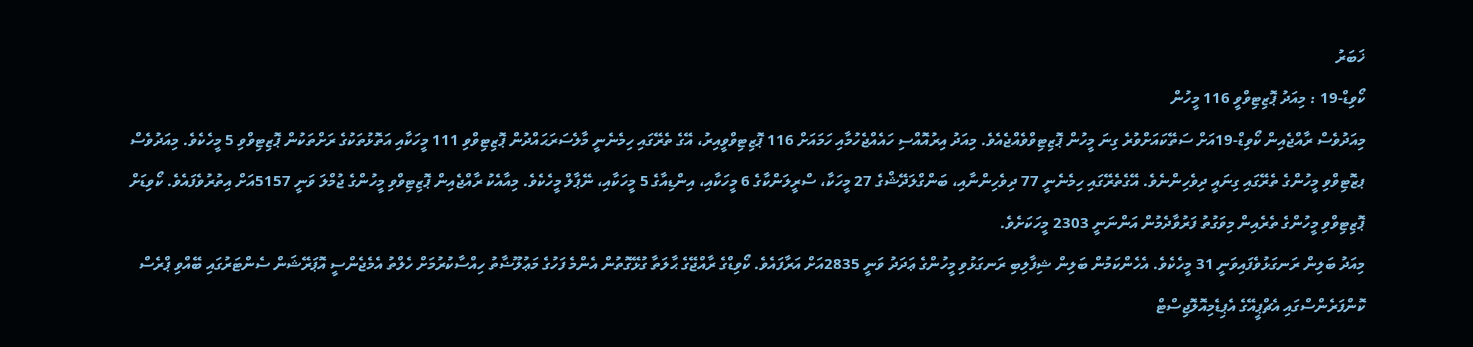ޚަބަރު
ކޯވިޑް-19 : މިއަދު ޕޮޒިޓިވްވީ 116 މީހުން
މިއަދުވެސް ރާއްޖެއިން ކޯވިޑް-19އަށް ސަތޭކައަށްވުރެ ގިނަ މީހުން ޕޮޒިޓިވްވެއްޖެއެވެ. މިއަދު އިރުއޮއްސި ހައެއްޖެހުމާއި ހަމައަށް 116 ޕޮޒިޓިވްވީއިރު، އޭގެ ތެރޭގައި ހިމެނެނީ މާލެސަރަޙައްދުން ޕޮޒިޓިވްވި 111 މީހަކާއި އަތޮޅުތަކުގެ ރަށްތަކުން ޕޮޒިޓިވްވި 5 މީހެކެވެ. މިއަދުވެސް ޕޒޮޓިވްވި މީހުންގެ ތެރޭގައި ގިނައީ ދިވެހިންނެވެ. އޭގެތެރޭގައި ހިމެނެނީ 77 ދިވެހިންނާއި، ބަންގްލަދޭޝްގެ 27 މީހަކާ، ސްރީލަންކާގެ 6 މީހަކާއި، އިންޑިއާގެ 5 މީހަކާއި، ނޭޕާލް މީހެކެވެ. މިއާއެކު ރާއްޖެއިން ޕޮޒިޓިވްވި މީހުންގެ ޖުމްލަ ވަނީ 5157އަށް އިތުރުވެފައެވެ. ކޯވިޑަށް ޕޮޒިޓިވްވި މީހުންގެ ތެރެއިން މިވަގުތު ފަރުވާދެމުން އަންނަނީ 2303 މީހަކަށެވެ.
މިއަދު ބަލިން ރަނގަޅުވެފައިވަނީ 31 މީހެކެވެ. އެހެންކަމުން ބަލިން ޝިފާލިބި ރަނގަޅުވި މީހުންގެ ޢަދަދު ވަނީ 2835އަށް އަރާފައެވެ. ކޯވިޑްގެ ރާއްޖޭގެ ޙާލަތާ ގުޅޭގޮތުން އެންމެ ފަހުގެ މަޢުލޫޟާތު ހިއްސާކުރުމަށް ހެލްތު އެމެޖެންސީ އޮޕަރޭޝަން ސެންޓަރުގައި ބޭއްވި ޕްރެސް ކޮންފަރެންސްގައި އެޗްޕީއޭގެ އެޕިޑެމިއޮލޮޖިސްޓް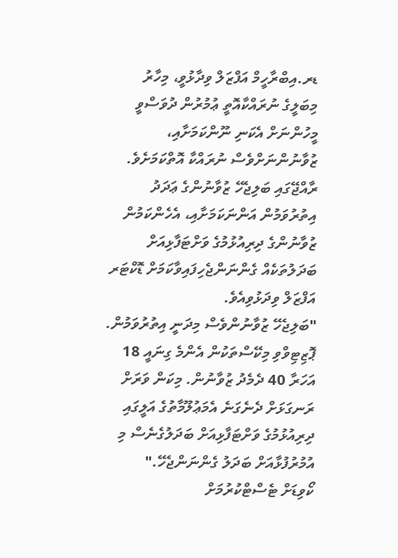ޑރ.އިބްރާހީމް އަފްޒަލް ވިދާޅުވީ، މިހާރު މިބަލީގެ ނުރައްކާއޮތީ ޢުމުރުން ދުވަސްވީ މީހުންނަށް އެކަނި ނޫންކަމަށާއި، ޒުވާނުންނަށްވެސް ނުރައްކާ އޮތްކަމަށެވެ. ރާއްޖޭގައި ބަލިޖެހޭ ޒުވާނުންގެ ޢަދަދު އިތުރުވަމުން އަންނަކަމަށާއި، އެހެންކަމުން ޒުވާނުންގެ ދިރިއުޅުމުގެ ވަށްޓަފާޅިއަށް ބަދަލުތަކެއް ގެންނަންޖެހިފައިވާކަމަށް ޑޮކްޓަރ އަފްޒަލް ވިދަޅުވިއެވެ.
"ބަލިޖެހޭ ޒުވާނުންވެސް މިދަނީ އިތުރުވަމުން. ޕޮޒިޓިވްވި މިކޭސްތަކުން އެންމެ ގިނައީ 18 އަހަރާ 40 ދެމެދު ޒުވާނުން. މިކަން ވަރަށް ރަނގަޅަށް ދެނެގަނެ އެމަޢުލޫމާތުގެ އަލީގައި ދިރިއުޅުމުގެ ވަށްޓަފާޅިއަށް ބަދަލުގެނެސް މި އުމުރުފުޅާއަށް ބަދަލު ގެންނަންޖެހޭ."
ކޯވިޑަށް ޓެސްޓްކުރުމަށް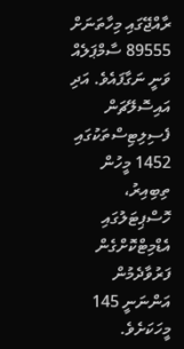ރާއްޖޭގައި މިހާތަނަށް 89555 ސާމްޕަލެއް ވަނީ ނަގާފައެވެ. އަދި އައިސޮލޭޗަން ފެސިލިޓިސްތަކުގައި 1452 މީހުން ތިބިއިރު، ހޮސްޕިޓަލުގައި އެޑްމިޓްކޮށްގެން ފަރުވާދެމުން އަންނަނީ 145 މީހަކަށެވެ.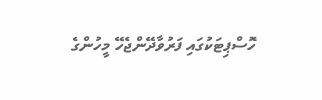ހޮސްޕިޓަކުގައި ފަރުވާދޭންޖެހޭ މީހުންގެ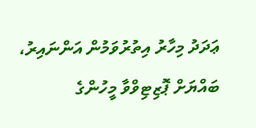ޢަދަދު މިހާރު އިތުރުވަމުން އަންނައިރު، ބައްޔަށް ޕޮޒިޓިވްވާ މީހުންގެ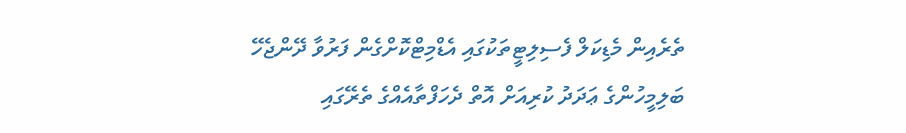ތެރެއިން މެޑިކަލް ފެސިލިޓީތަކުގައި އެޑްމިޓްކޮށްގެން ފަރުވާ ދޭންޖެހޭ ބަލިމީހުންގެ ޢަދަދު ކުރިއަށް އޮތް ދެހަފްތާއެއްގެ ތެރޭގައި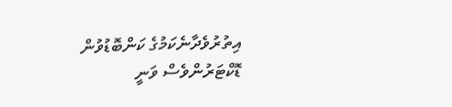އިތުރުވެދާނެކަމުގެ ކަންބޮޑުވުން ޑޮކްޓަރުންވެސް ވަނީ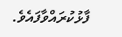ފާޅުކުރައްވާފައެވެ.